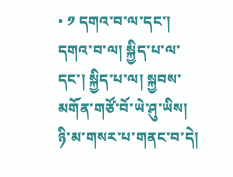• ༡ དགའ་བ་ལ་དང་། དགའ་བ་ལ། སྐྱིད་པ་ལ་དང་། སྐྱིད་པ་ལ། སྐྱབས་མགོན་གཙོ་བོ་ཡེ་ཤུ་ཡིས། ཉི་མ་གསར་པ་གནང་བ་དེ།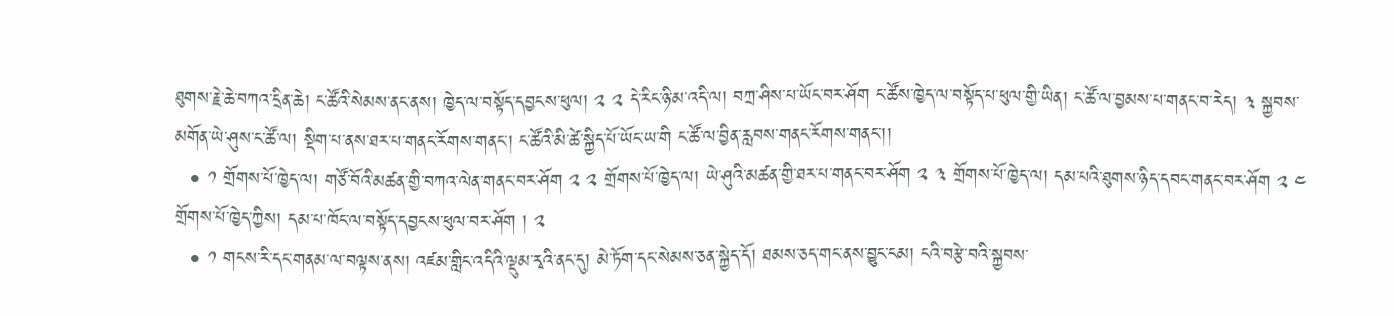ཐུགས་རྗེ་ཆེ་བཀའ་དྲིན་ཆེ། ང་ཚོའི་སེམས་ནང་ནས། ཁྱེད་ལ་བསྟོད་དབྱངས་ཕུལ། ༢ ༢ དེ་རིང་ཉི་མ་འདི་ལ། བཀྲ་ཤིས་པ་ཡོང་བར་ཤོག ང་ཚོས་ཁྱེད་ལ་བསྟོད་པ་ཕུལ་གྱི་ཡིན། ང་ཚོ་ལ་བྱམས་པ་གནང་བ་རེད། ༣ སྐྱབས་མགོན་ཡེ་ཤུས་ང་ཚོ་ལ། སྡིག་པ་ནས་ཐར་པ་གནང་རོགས་གནང་། ང་ཚོའི་མི་ཚེ་སྐྱིད་པོ་ཡོང་ཡ་གི ང་ཚོ་ལ་བྱིན་རླབས་གནང་རོགས་གནང་།།
  • ༡ གྲོགས་པོ་ཁྱེད་ལ། གཙོ་བོའི་མཚན་གྱི་བཀའ་ལེན་གནང་བར་ཤོག ༢ ༢ གྲོགས་པོ་ཁྱེད་ལ། ཡེ་ཤུའི་མཚན་གྱི་ཐར་པ་གནང་བར་ཤོག ༢ ༣ གྲོགས་པོ་ཁྱེད་ལ། དམ་པའི་ཐུགས་ཉིད་དབང་གནང་བར་ཤོག ༢ ༤ གྲོགས་པོ་ཁྱེད་ཀྱིས། དམ་པ་ཁོང་ལ་བསྟོད་དབྱངས་ཕུལ་བར་ཤོག ། ༢
  • ༡ གངས་རི་དང་གནམ་ལ་བལྟས་ནས། འཛམ་གླིང་འདིའི་ལྡུམ་རྭའི་ནང་དུ། མེ་ཏོག་དང་སེམས་ཅན་སྐྱེད་དོ། ཐམས་ཅད་གང་ནས་བྱུང་ངམ། ངའི་བརྩེ་བའི་སྐྱབས་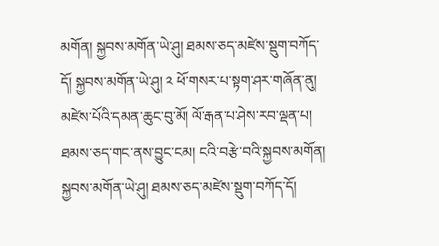མགོན། སྐྱབས་མགོན་ཡེ་ཤུ། ཐམས་ཅད་མཛེས་སྡུག་བཀོད་དོ། སྐྱབས་མགོན་ཡེ་ཤུ། ༢ ཕོ་གསར་པ་སྟག་ཤར་གཞོན་ནུ། མཛེས་པོའི་དམན་ཆུང་བུ་མོ། ལོ་རྒན་པ་ཤེས་རབ་ལྡན་པ། ཐམས་ཅད་གང་ནས་བྱུང་ངམ། ངའི་བརྩེ་བའི་སྐྱབས་མགོན། སྐྱབས་མགོན་ཡེ་ཤུ། ཐམས་ཅད་མཛེས་སྡུག་བཀོད་དོ།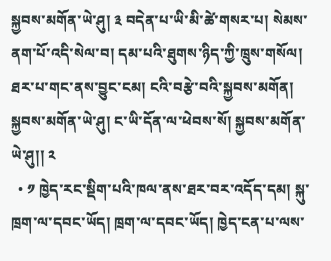སྐྱབས་མགོན་ཡེ་ཤུ། ༣ བདེན་པ་ཡི་མི་ཚེ་གསར་པ། སེམས་ནག་པོ་འདི་སེལ་བ། དམ་པའི་ཐུགས་ཉིད་ཀྱི་ཁྲུས་གསོལ། ཐར་པ་གང་ནས་བྱུང་ངམ། ངའི་བརྩེ་བའི་སྐྱབས་མགོན། སྐྱབས་མགོན་ཡེ་ཤུ། ང་ཡི་དོན་ལ་ཕེབས་སོ། སྐྱབས་མགོན་ཡེ་ཤུ།། ༢
  • ༡ ཁྱེད་རང་སྡིག་པའི་ཁལ་ནས་ཐར་བར་འདོད་དམ། སྐུ་ཁྲག་ལ་དབང་ཡོད། ཁྲག་ལ་དབང་ཡོད། ཁྱེད་ངན་པ་ལས་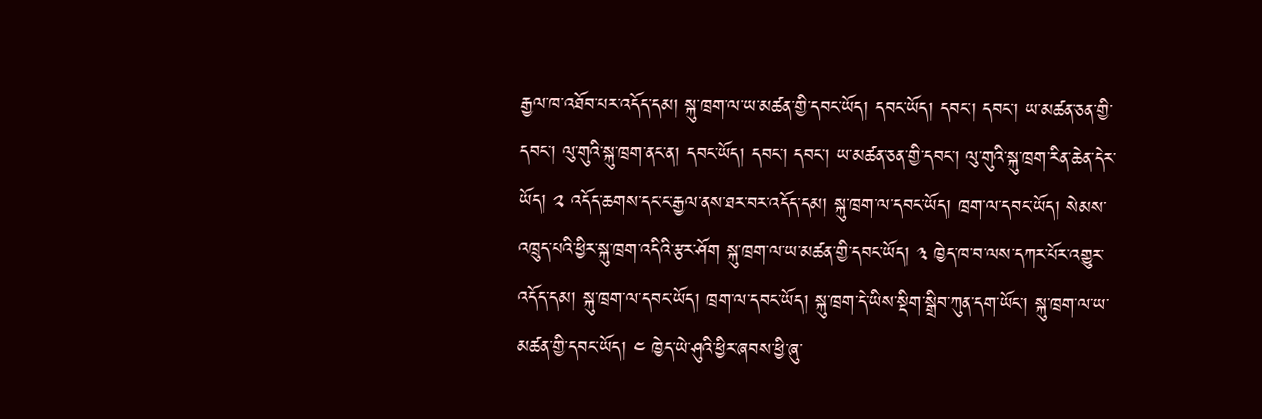རྒྱལ་ཁ་འཐོབ་པར་འདོད་དམ། སྐུ་ཁྲག་ལ་ཡ་མཚན་གྱི་དབང་ཡོད། དབང་ཡོད། དབང་། དབང་། ཡ་མཚན་ཅན་གྱི་དབང་། ལུ་གུའི་སྐུ་ཁྲག་ནང་ན། དབང་ཡོད། དབང་། དབང་། ཡ་མཚན་ཅན་གྱི་དབང་། ལུ་གུའི་སྐུ་ཁྲག་རིན་ཆེན་དེར་ཡོད། ༢ འདོད་ཆགས་དང་ང་རྒྱལ་ནས་ཐར་བར་འདོད་དམ། སྐུ་ཁྲག་ལ་དབང་ཡོད། ཁྲག་ལ་དབང་ཡོད། སེམས་འཁྲུད་པའི་ཕྱིར་སྐུ་ཁྲག་འདིའི་རྩར་ཤོག སྐུ་ཁྲག་ལ་ཡ་མཚན་གྱི་དབང་ཡོད། ༣ ཁྱེད་ཁ་བ་ལས་དཀར་པོར་འགྱུར་འདོད་དམ། སྐུ་ཁྲག་ལ་དབང་ཡོད། ཁྲག་ལ་དབང་ཡོད། སྐུ་ཁྲག་དེ་ཡིས་སྡིག་སྒྲིབ་ཀུན་དག་ཡོང་། སྐུ་ཁྲག་ལ་ཡ་མཚན་གྱི་དབང་ཡོད། ༤ ཁྱེད་ཡེ་ཤུའི་ཕྱིར་ཞབས་ཕྱི་ཞུ་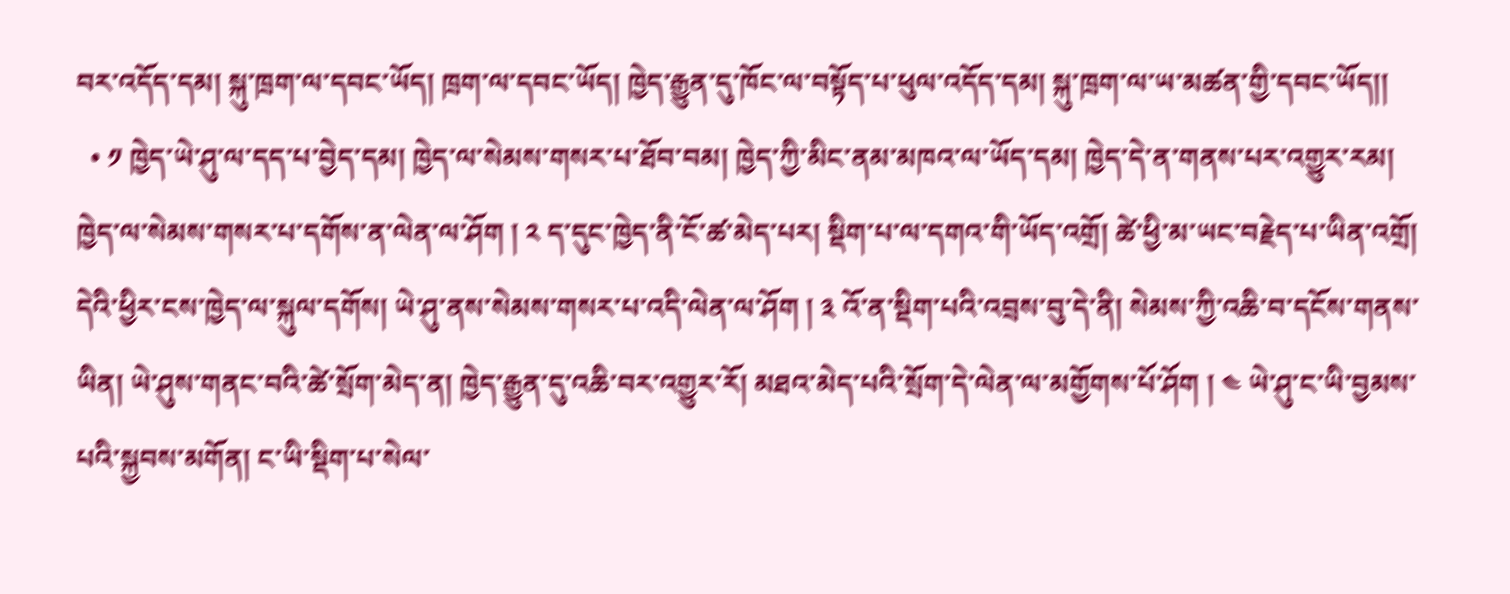བར་འདོད་དམ། སྐུ་ཁྲག་ལ་དབང་ཡོད། ཁྲག་ལ་དབང་ཡོད། ཁྱེད་རྒྱུན་དུ་ཁོང་ལ་བསྟོད་པ་ཕུལ་འདོད་དམ། སྐུ་ཁྲག་ལ་ཡ་མཚན་གྱི་དབང་ཡོད།།
  • ༡ ཁྱེད་ཡེ་ཤུ་ལ་དད་པ་བྱེད་དམ། ཁྱེད་ལ་སེམས་གསར་པ་ཐོབ་བམ། ཁྱེད་ཀྱི་མིང་ནམ་མཁའ་ལ་ཡོད་དམ། ཁྱེད་དེ་ན་གནས་པར་འགྱུར་རམ། ཁྱེད་ལ་སེམས་གསར་པ་དགོས་ན་ལེན་ལ་ཤོག ། ༢ ད་དུང་ཁྱེད་ནི་ངོ་ཚ་མེད་པར། སྡིག་པ་ལ་དགའ་གི་ཡོད་འགྲོ། ཚེ་ཕྱི་མ་ཡང་བརྗེད་པ་ཡིན་འགྲོ། དེའི་ཕྱིར་ངས་ཁྱེད་ལ་སྐུལ་དགོས། ཡེ་ཤུ་ནས་སེམས་གསར་པ་འདི་ལེན་ལ་ཤོག ། ༣ འོ་ན་སྡིག་པའི་འབྲས་བུ་དེ་ནི། སེམས་ཀྱི་འཆི་བ་དངོས་གནས་ཡིན། ཡེ་ཤུས་གནང་བའི་ཚེ་སྲོག་མེད་ན། ཁྱེད་རྒྱུན་དུ་འཆི་བར་འགྱུར་རོ། མཐའ་མེད་པའི་སྲོག་དེ་ལེན་ལ་མགྱོགས་པོ་ཤོག ། ༤ ཡེ་ཤུ་ང་ཡི་བྱམས་པའི་སྐྱབས་མགོན། ང་ཡི་སྡིག་པ་སེལ་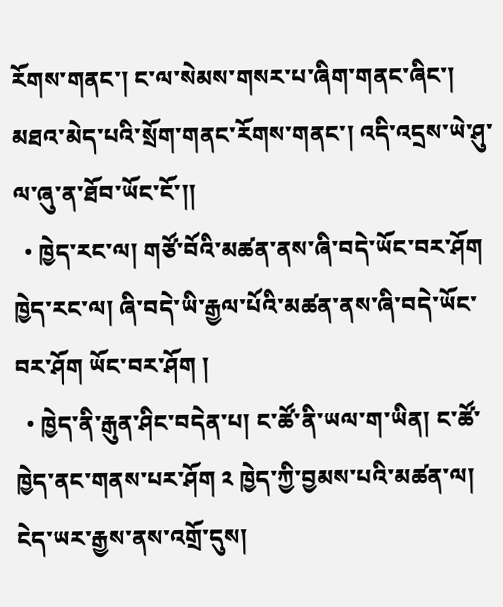རོགས་གནང་། ང་ལ་སེམས་གསར་པ་ཞིག་གནང་ཞིང་། མཐའ་མེད་པའི་སྲོག་གནང་རོགས་གནང་། འདི་འདྲས་ཡེ་ཤུ་ལ་ཞུ་ན་ཐོབ་ཡོང་ངོ་།།
  • ཁྱེད་རང་ལ། གཙོ་བོའི་མཚན་ནས་ཞི་བདེ་ཡོང་བར་ཤོག ཁྱེད་རང་ལ། ཞི་བདེ་ཡི་རྒྱལ་པོའི་མཚན་ནས་ཞི་བདེ་ཡོང་བར་ཤོག ཡོང་བར་ཤོག །
  • ཁྱེད་ནི་རྒུན་ཤིང་བདེན་པ། ང་ཚོ་ནི་ཡལ་ག་ཡིན། ང་ཚོ་ཁྱེད་ནང་གནས་པར་ཤོག ༢ ཁྱེད་ཀྱི་བྱམས་པའི་མཚན་ལ། ངེད་ཡར་རྒྱས་ནས་འགྲོ་དུས།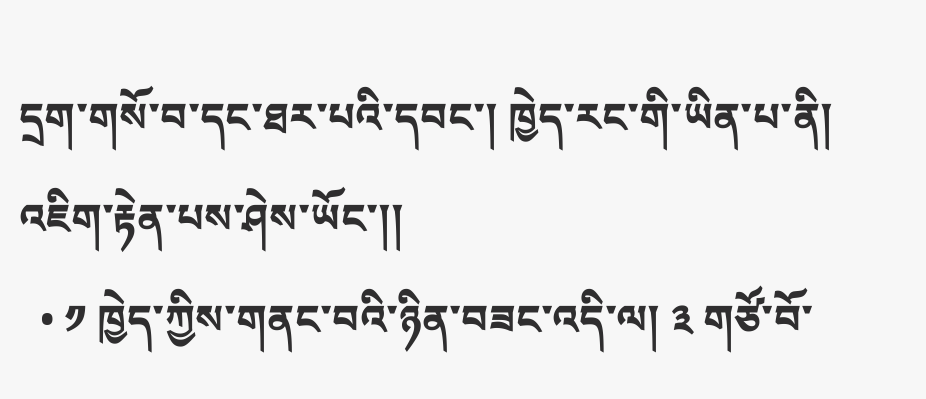དྲག་གསོ་བ་དང་ཐར་པའི་དབང་། ཁྱེད་རང་གི་ཡིན་པ་ནི། འཇིག་རྟེན་པས་ཤེས་ཡོང་།།
  • ༡ ཁྱེད་ཀྱིས་གནང་བའི་ཉིན་བཟང་འདི་ལ། ༣ གཙོ་བོ་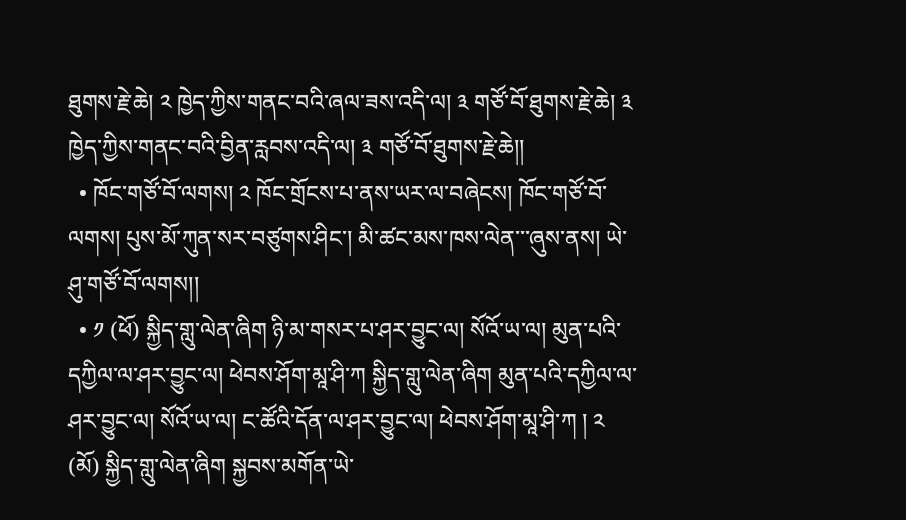ཐུགས་རྗེ་ཆེ། ༢ ཁྱེད་ཀྱིས་གནང་བའི་ཞལ་ཟས་འདི་ལ། ༣ གཙོ་བོ་ཐུགས་རྗེ་ཆེ། ༣ ཁྱེད་ཀྱིས་གནང་བའི་བྱིན་རླབས་འདི་ལ། ༣ གཙོ་བོ་ཐུགས་རྗེ་ཆེ།།
  • ཁོང་གཙོ་བོ་ལགས། ༢ ཁོང་གྲོངས་པ་ནས་ཡར་ལ་བཞེངས། ཁོང་གཙོ་བོ་ལགས། པུས་མོ་ཀུན་སར་བཙུགས་ཤིང་། མི་ཚང་མས་ཁས་ལེན་་་ཞུས་ནས། ཡེ་ཤུ་གཙོ་བོ་ལགས།།
  • ༡ (ཕོ) སྐྱིད་གླུ་ལེན་ཞིག ཉི་མ་གསར་པ་ཤར་བྱུང་ལ། སོའོ་ཡ་ལ། མུན་པའི་དཀྱིལ་ལ་ཤར་བྱུང་ལ། ཕེབས་ཤོག་མཱ་ཤི་ཀ སྐྱིད་གླུ་ལེན་ཞིག མུན་པའི་དཀྱིལ་ལ་ཤར་བྱུང་ལ། སོའོ་ཡ་ལ། ང་ཚོའི་དོན་ལ་ཤར་བྱུང་ལ། ཕེབས་ཤོག་མཱ་ཤི་ཀ ། ༢ (མོ) སྐྱིད་གླུ་ལེན་ཞིག སྐྱབས་མགོན་ཡེ་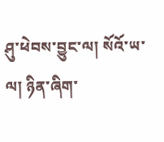ཤུ་ཕེབས་བྱུང་ལ། སོའོ་ཡ་ལ། ཉིན་ཞིག་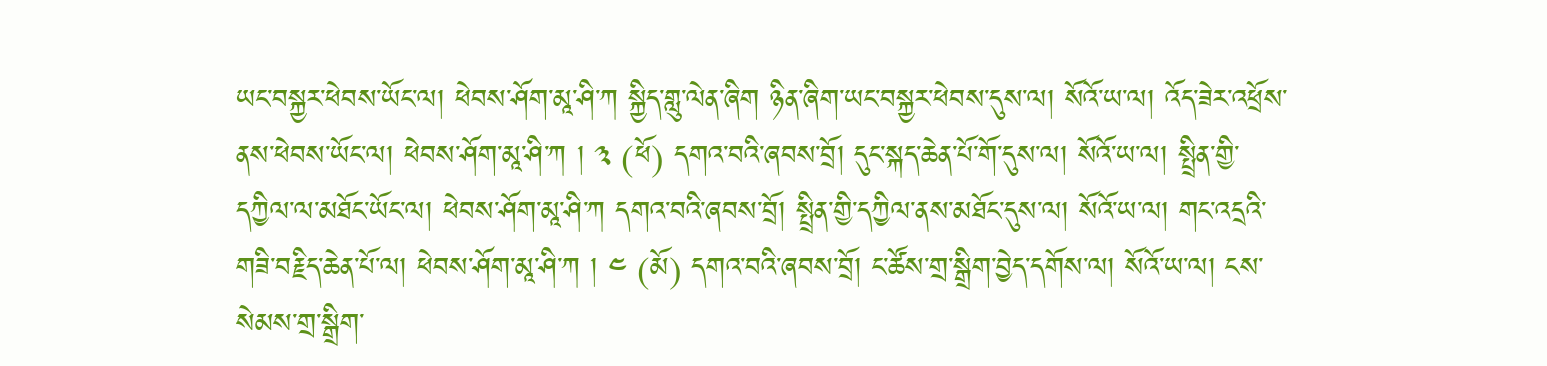ཡང་བསྐྱར་ཕེབས་ཡོང་ལ། ཕེབས་ཤོག་མཱ་ཤི་ཀ སྐྱིད་གླུ་ལེན་ཞིག ཉིན་ཞིག་ཡང་བསྐྱར་ཕེབས་དུས་ལ། སོའོ་ཡ་ལ། འོད་ཟེར་འཕྲོས་ནས་ཕེབས་ཡོང་ལ། ཕེབས་ཤོག་མཱ་ཤི་ཀ ། ༣ (ཕོ) དགའ་བའི་ཞབས་བྲོ། དུང་སྐད་ཆེན་པོ་གོ་དུས་ལ། སོའོ་ཡ་ལ། སྤྲིན་གྱི་དཀྱིལ་ལ་མཐོང་ཡོང་ལ། ཕེབས་ཤོག་མཱ་ཤི་ཀ དགའ་བའི་ཞབས་བྲོ། སྤྲིན་གྱི་དཀྱིལ་ནས་མཐོང་དུས་ལ། སོའོ་ཡ་ལ། གང་འདྲའི་གཟི་བརྗིད་ཆེན་པོ་ལ། ཕེབས་ཤོག་མཱ་ཤི་ཀ ། ༤ (མོ) དགའ་བའི་ཞབས་བྲོ། ང་ཚོས་གྲ་སྒྲིག་བྱེད་དགོས་ལ། སོའོ་ཡ་ལ། ངས་སེམས་གྲ་སྒྲིག་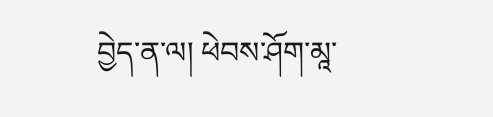བྱེད་ན་ལ། ཕེབས་ཤོག་མཱ་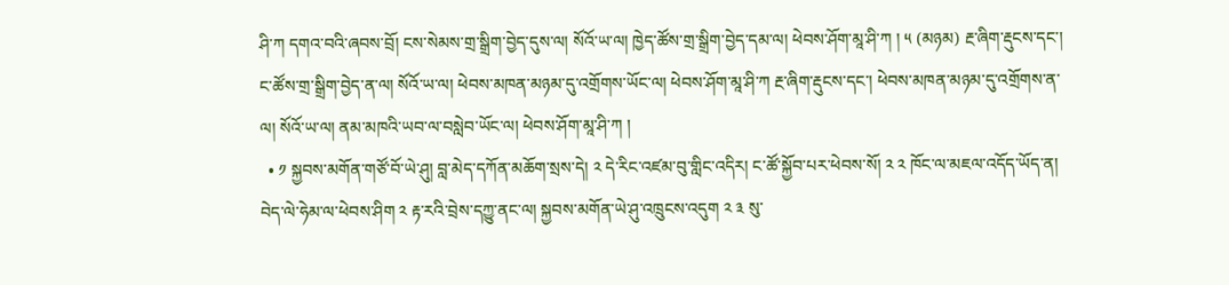ཤི་ཀ དགའ་བའི་ཞབས་བྲོ། ངས་སེམས་གྲ་སྒྲིག་བྱེད་དུས་ལ། སོའོ་ཡ་ལ། ཁྱེད་ཚོས་གྲ་སྒྲིག་བྱེད་དམ་ལ། ཕེབས་ཤོག་མཱ་ཤི་ཀ ། ༥ (མཉམ) རྔ་ཞིག་རྡུངས་དང་། ང་ཚོས་གྲ་སྒྲིག་བྱེད་ན་ལ། སོའོ་ཡ་ལ། ཕེབས་མཁན་མཉམ་དུ་འགྲོགས་ཡོང་ལ། ཕེབས་ཤོག་མཱ་ཤི་ཀ རྔ་ཞིག་རྡུངས་དང་། ཕེབས་མཁན་མཉམ་དུ་འགྲོགས་ན་ལ། སོའོ་ཡ་ལ། ནམ་མཁའི་ཡབ་ལ་བསླེབ་ཡོང་ལ། ཕེབས་ཤོག་མཱ་ཤི་ཀ །
  • ༡ སྐྱབས་མགོན་གཙོ་བོ་ཡེ་ཤུ། བླ་མེད་དཀོན་མཆོག་སྲས་དེ། ༢ དེ་རིང་འཛམ་བུ་གླིང་འདིར། ང་ཚོ་སྐྱོབ་པར་ཕེབས་སོ། ༢ ༢ ཁོང་ལ་མཇལ་འདོད་ཡོད་ན། བེད་ལེ་ཧེམ་ལ་ཕེབས་ཤིག ༢ རྟ་རའི་བྲེས་དཀྱུ་ནང་ལ། སྐྱབས་མགོན་ཡེ་ཤུ་འཁྲུངས་འདུག ༢ ༣ སུ་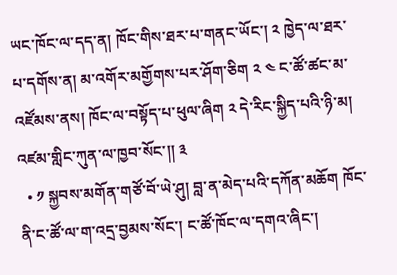ཡང་ཁོང་ལ་དད་ན། ཁོང་གིས་ཐར་པ་གནང་ཡོང་། ༢ ཁྱེད་ལ་ཐར་པ་དགོས་ན། མ་འགོར་མགྱོགས་པར་ཤོག་ཅིག ༢ ༤ ང་ཚོ་ཚང་མ་འཛོམས་ནས། ཁོང་ལ་བསྟོད་པ་ཕུལ་ཞིག ༢ དེ་རིང་སྐྱིད་པའི་ཉི་མ། འཛམ་གླིང་ཀུན་ལ་ཁྱབ་སོང་།། ༣
  • ༡ སྐྱབས་མགོན་གཙོ་བོ་ཡེ་ཤུ། བླ་ན་མེད་པའི་དཀོན་མཆོག ཁོང་ནི་ང་ཚོ་ལ་ག་འདྲ་བྱམས་སོང་། ང་ཚོ་ཁོང་ལ་དགའ་ཞིང་།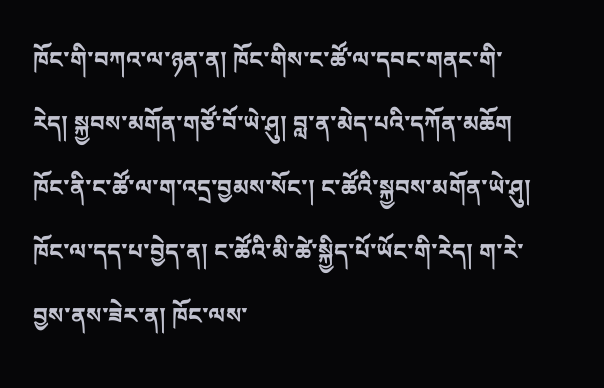ཁོང་གི་བཀའ་ལ་ཉན་ན། ཁོང་གིས་ང་ཚོ་ལ་དབང་གནང་གི་རེད། སྐྱབས་མགོན་གཙོ་བོ་ཡེ་ཤུ། བླ་ན་མེད་པའི་དཀོན་མཆོག ཁོང་ནི་ང་ཚོ་ལ་ག་འདྲ་བྱམས་སོང་། ང་ཚོའི་སྐྱབས་མགོན་ཡེ་ཤུ། ཁོང་ལ་དད་པ་བྱེད་ན། ང་ཚོའི་མི་ཚེ་སྐྱིད་པོ་ཡོང་གི་རེད། ག་རེ་བྱས་ནས་ཟེར་ན། ཁོང་ལས་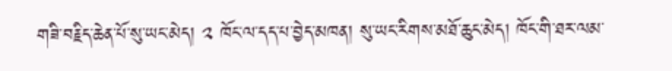གཟི་བརྗིད་ཆེན་པོ་སུ་ཡང་མེད། ༢ ཁོང་ལ་དད་པ་བྱེད་མཁན། སུ་ཡང་རིགས་མཐོ་ཆུང་མེད། ཁོང་གི་ཐར་ལམ་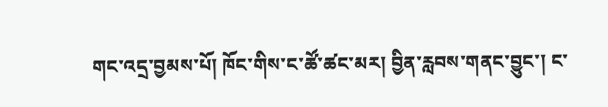གང་འདྲ་བྱམས་པོ། ཁོང་གིས་ང་ཚོ་ཚང་མར། བྱིན་རླབས་གནང་བྱུང་། ང་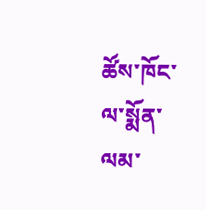ཚོས་ཁོང་ལ་སྨོན་ལམ་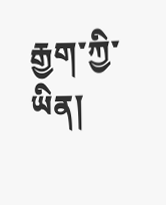རྒྱག་ཀྱི་ཡིན།